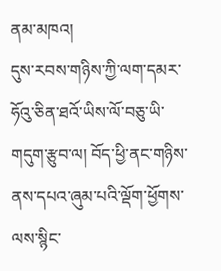ནམ་མཁའ།
དུས་རབས་གཉིས་ཀྱི་ལག་དམར་ཧོའུ་ཅིན་ཐའོ་ཡིས་ལོ་བཅུ་ཡི་གདུག་རྩུབ་ལ། བོད་ཕྱི་ནང་གཉིས་ནས་དཔའ་ཞུམ་པའི་ལྡོག་ཕྱོགས་ལས་སྙིང་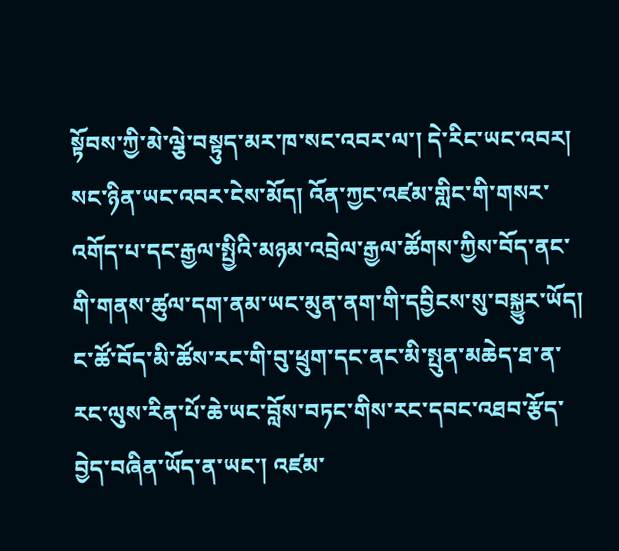སྟོབས་ཀྱི་མེ་ལྕེ་བསྟུད་མར་ཁ་སང་འབར་ལ་། དེ་རིང་ཡང་འབར། སང་ཉིན་ཡང་འབར་ངེས་མོད། འོན་ཀྱང་འཛམ་གླིང་གི་གསར་འགོད་པ་དང་རྒྱལ་སྤྱིའི་མཉམ་འབྲེལ་རྒྱལ་ཚོགས་ཀྱིས་བོད་ནང་གི་གནས་ཚུལ་དག་ནམ་ཡང་མུན་ནག་གི་དབྱིངས་སུ་བསྐྱུར་ཡོད། ང་ཚོ་བོད་མི་ཚོས་རང་གི་བུ་ཕྲུག་དང་ནང་མི་སྤུན་མཆེད་ཐ་ན་རང་ལུས་རིན་པོ་ཆེ་ཡང་བློས་བཏང་གིས་རང་དབང་འཐབ་རྩོད་བྱེད་བཞིན་ཡོད་ན་ཡང་། འཛམ་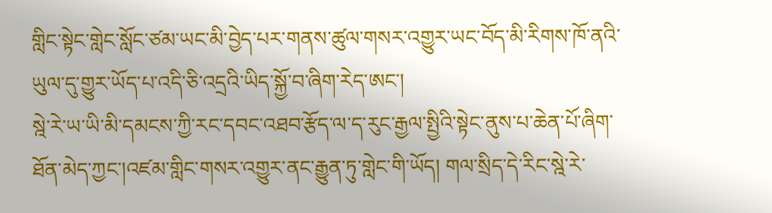གླིང་སྟེང་གླེང་སློང་ཙམ་ཡང་མི་བྱེད་པར་གནས་ཚུལ་གསར་འགྱུར་ཡང་བོད་མི་རིགས་ཁོ་ནའི་ཡུལ་དུ་གྱུར་ཡོད་པ་འདི་ཅི་འདྲའི་ཡིད་སྐྱོ་བ་ཞིག་རེད་ཨང་།
སྰེ་རེ་ཡ་ཡི་མི་དམངས་ཀྱི་རང་དབང་འཐབ་རྩོད་ལ་ད་རུང་རྒྱལ་སྤྱིའི་སྟེང་ནུས་པ་ཆེན་པོ་ཞིག་ཐོན་མེད་ཀྱང་།འཛམ་གླིང་གསར་འགྱུར་ནང་རྒྱུན་ཏུ་གླེང་གི་ཡོད། གལ་སྲིད་དེ་རིང་སྰེ་རེ་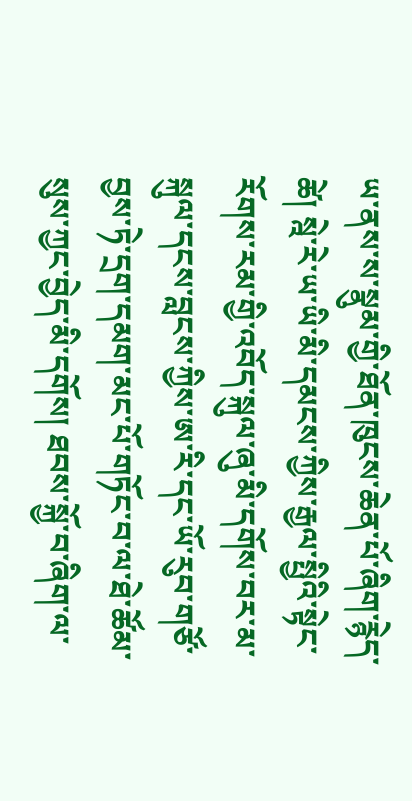ཡ་ནས་ས་སྣུམ་གྱི་ཐོན་ཁུངས་ཆེན་པོ་ཞིག་རྙེད་ཚེ། སྰེ་རེ་ཡ་ཡི་མི་དམངས་ཀྱིས་རྒྱལ་སྤྱིའི་སྟེང་རོགས་རམ་གྱི་འབོད་སྐུལ་ཞུ་མི་དགོས་བར་མ་སྐུལ་དངས་བླངས་ཀྱིས་ཨ་རི་དང་ཡོ་རུབ་གཙོ་བྱས་ཏེ་དྲག་དམག་མང་པོ་གཏོང་བ་ལ་ཐེ་ཚོམ་སུས་ཀྱང་བྱེད་མི་དགོས། ཐབས་སྐྱོ་བ་ཞིག་ལ་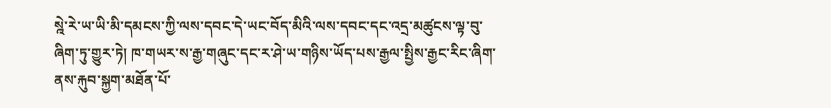སྰེ་རེ་ཡ་ཡི་མི་དམངས་ཀྱི་ལས་དབང་དེ་ཡང་བོད་མིའི་ལས་དབང་དང་འདྲ་མཚུངས་ལྟ་བུ་ཞིག་ཏུ་གྱུར་ཏེ། ཁ་གཡར་ས་རྒྱ་གཞུང་དང་ར་ཤེ་ཡ་གཉིས་ཡོད་པས་རྒྱལ་སྤྱིས་རྒྱང་རིང་ཞིག་ནས་རྐུབ་སྐྱག་མཐོན་པོ་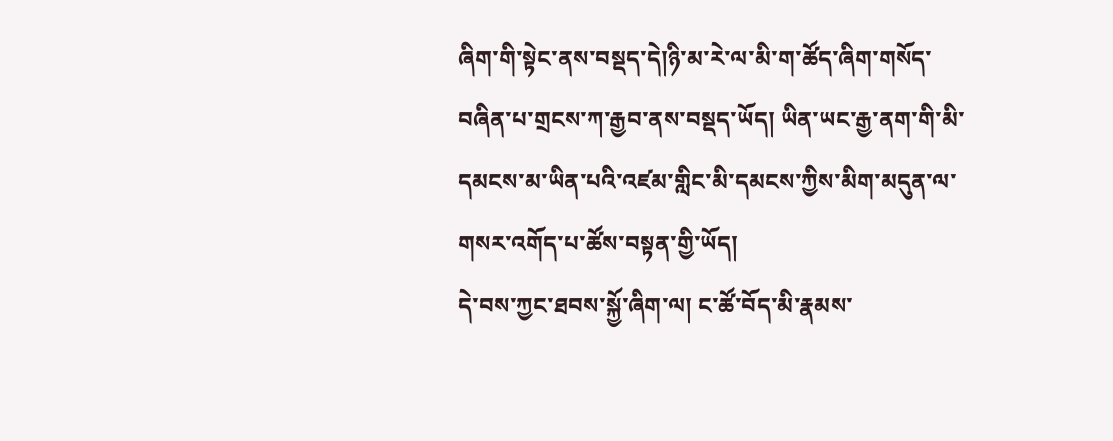ཞིག་གི་སྟེང་ནས་བསྡད་དེ།ཉི་མ་རེ་ལ་མི་ག་ཚོད་ཞིག་གསོད་བཞིན་པ་གྲངས་ཀ་རྒྱབ་ནས་བསྡད་ཡོད། ཡིན་ཡང་རྒྱ་ནག་གི་མི་དམངས་མ་ཡིན་པའི་འཛམ་གླིང་མི་དམངས་ཀྱིས་མིག་མདུན་ལ་གསར་འགོད་པ་ཚོས་བསྟན་གྱི་ཡོད།
དེ་བས་ཀྱང་ཐབས་སྐྱོ་ཞིག་ལ། ང་ཚོ་བོད་མི་རྣམས་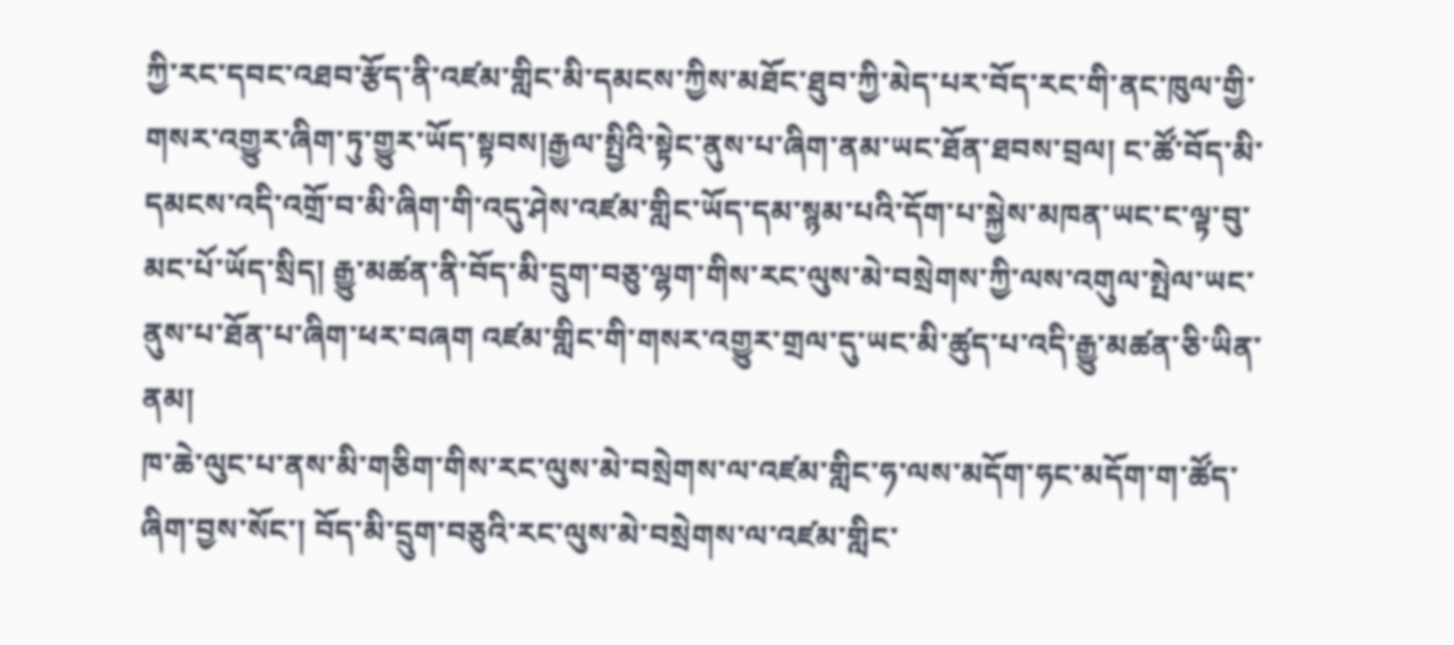ཀྱི་རང་དབང་འཐབ་རྩོད་ནི་འཛམ་གླིང་མི་དམངས་ཀྱིས་མཐོང་ཐུབ་ཀྱི་མེད་པར་བོད་རང་གི་ནང་ཁུལ་གྱི་གསར་འགྱུར་ཞིག་ཏུ་གྱུར་ཡོད་སྟབས།རྒྱལ་སྤྱིའི་སྟེང་ནུས་པ་ཞིག་ནམ་ཡང་ཐོན་ཐབས་བྲལ། ང་ཚོ་བོད་མི་དམངས་འདི་འགྲོ་བ་མི་ཞིག་གི་འདུ་ཤེས་འཛམ་གླིང་ཡོད་དམ་སྙམ་པའི་དོག་པ་སྐྱེས་མཁན་ཡང་ང་ལྟ་བུ་མང་པོ་ཡོད་སྲིད། རྒྱུ་མཚན་ནི་བོད་མི་དྲུག་བཅུ་ལྷག་གིས་རང་ལུས་མེ་བསྲེགས་ཀྱི་ལས་འགུལ་སྤེལ་ཡང་ནུས་པ་ཐོན་པ་ཞིག་ཕར་བཞག འཛམ་གླིང་གི་གསར་འགྱུར་གྲལ་དུ་ཡང་མི་ཚུད་པ་འདི་རྒྱུ་མཚན་ཅི་ཡིན་ནམ།
ཁ་ཆེ་ལུང་པ་ནས་མི་གཅིག་གིས་རང་ལུས་མེ་བསྲེགས་ལ་འཛམ་གླིང་ཧ་ལས་མདོག་ཧང་མདོག་ག་ཚོད་ཞིག་བྱས་སོང་། བོད་མི་དྲུག་བཅུའི་རང་ལུས་མེ་བསྲེགས་ལ་འཛམ་གླིང་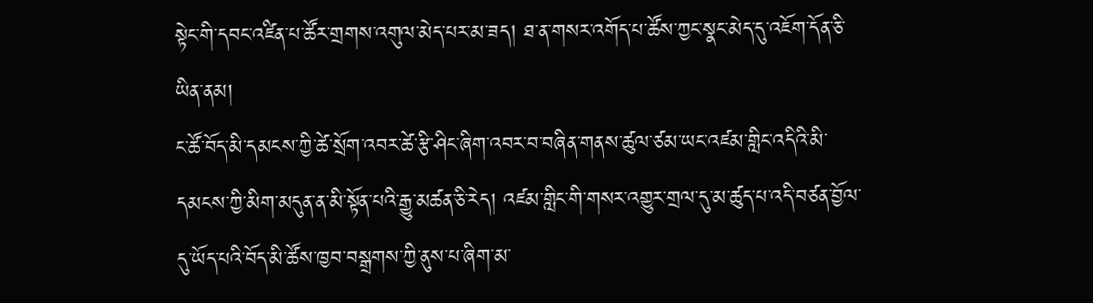སྟེང་གི་དབང་འཛིན་པ་ཚོར་གྲགས་འགུལ་མེད་པར་མ་ཟད། ཐ་ན་གསར་འགོད་པ་ཚོས་ཀྱང་སྣང་མེད་དུ་འཇོག་དོན་ཅི་ཡིན་ནམ།
ང་ཚོ་བོད་མི་དམངས་ཀྱི་ཚེ་སྲོག་འབར་ཚེ་རྩི་ཤིང་ཞིག་འབར་བ་བཞིན་གནས་ཚུལ་ཙམ་ཡང་འཛམ་གླིང་འདིའི་མི་དམངས་ཀྱི་མིག་མདུན་ན་མི་སྟོན་པའི་རྒྱུ་མཚན་ཅི་རེད། འཛམ་གླིང་གི་གསར་འགྱུར་གྲལ་དུ་མ་ཚུད་པ་འདི་བཙན་བྱོལ་དུ་ཡོད་པའི་བོད་མི་ཚོས་ཁྱབ་བསྒྲགས་ཀྱི་ནུས་པ་ཞིག་མ་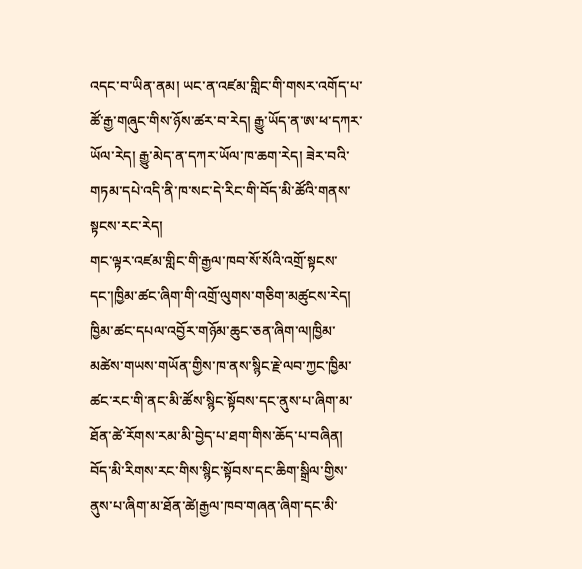འདང་བ་ཡིན་ནམ། ཡང་ན་འཛམ་གླིང་གི་གསར་འགོད་པ་ཚོ་རྒྱ་གཞུང་གིས་ཉོས་ཚར་བ་རེད། རྒྱུ་ཡོད་ན་ཨ་ཕ་དཀར་ཡོལ་རེད། རྒྱུ་མེད་ན་དཀར་ཡོལ་ཁ་ཆག་རེད། ཟེར་བའི་གཏམ་དཔེ་འདི་ནི་ཁ་སང་དེ་རིང་གི་བོད་མི་ཚོའི་གནས་སྟངས་རང་རེད།
གང་ལྟར་འཛམ་གླིང་གི་རྒྱལ་ཁབ་སོ་སོའི་འགྲོ་སྟངས་དང་།ཁྱིམ་ཚང་ཞིག་གི་འགྲོ་ལུགས་གཅིག་མཚུངས་རེད། ཁྱིམ་ཚང་དཔལ་འབྱོར་གཉོམ་ཆུང་ཅན་ཞིག་ལ།ཁྱིམ་མཚེས་གཡས་གཡོན་གྱིས་ཁ་ནས་སྙིང་རྗེ་ལབ་ཀྱང་ཁྱིམ་ཚང་རང་གི་ནང་མི་ཚོས་སྙིང་སྟོབས་དང་ནུས་པ་ཞིག་མ་ཐོན་ཚེ་རོགས་རམ་མི་བྱེད་པ་ཐག་གིས་ཆོད་པ་བཞིན།
བོད་མི་རིགས་རང་གིས་སྙིང་སྟོབས་དང་ཆིག་སྒྲིལ་གྱིས་ནུས་པ་ཞིག་མ་ཐོན་ཚེ།རྒྱལ་ཁབ་གཞན་ཞིག་དང་མི་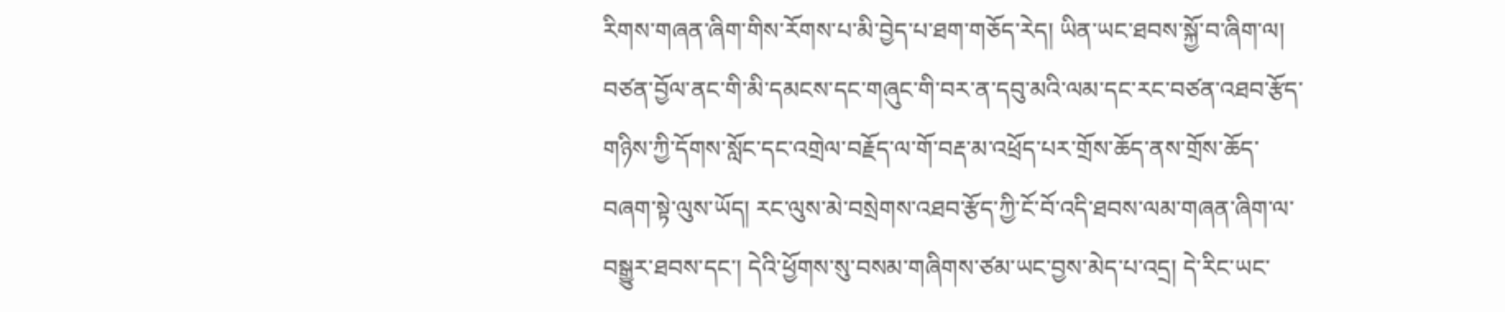རིགས་གཞན་ཞིག་གིས་རོགས་པ་མི་བྱེད་པ་ཐག་གཅོད་རེད། ཡིན་ཡང་ཐབས་སྐྱོ་བ་ཞིག་ལ།
བཙན་བྱོལ་ནང་གི་མི་དམངས་དང་གཞུང་གི་བར་ན་དབུ་མའི་ལམ་དང་རང་བཙན་འཐབ་རྩོད་གཉིས་ཀྱི་དོགས་སློང་དང་འགྲེལ་བརྗོད་ལ་གོ་བརྡ་མ་འཕྲོད་པར་གྲོས་ཆོད་ནས་གྲོས་ཆོད་བཞག་སྟེ་ལུས་ཡོད། རང་ལུས་མེ་བསྲེགས་འཐབ་རྩོད་ཀྱི་ངོ་བོ་འདི་ཐབས་ལམ་གཞན་ཞིག་ལ་བསྒྱུར་ཐབས་དང་། དེའི་ཕྱོགས་སུ་བསམ་གཞིགས་ཙམ་ཡང་བྱས་མེད་པ་འདྲ། དེ་རིང་ཡང་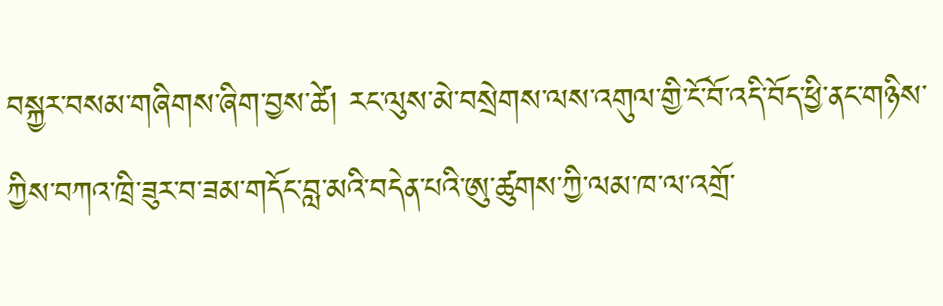བསྐྱར་བསམ་གཞིགས་ཞིག་བྱས་ཚེ། རང་ལུས་མེ་བསྲེགས་ལས་འགུལ་གྱི་ངོ་བོ་འདི་བོད་ཕྱི་ནང་གཉིས་ཀྱིས་བཀའ་ཁྲི་ཟུར་བ་ཟམ་གདོང་བླ་མའི་བདེན་པའི་ཨུ་ཚུགས་ཀྱི་ལམ་ཁ་ལ་འགྲོ་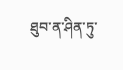ཐུབ་ན་ཤིན་ཏུ་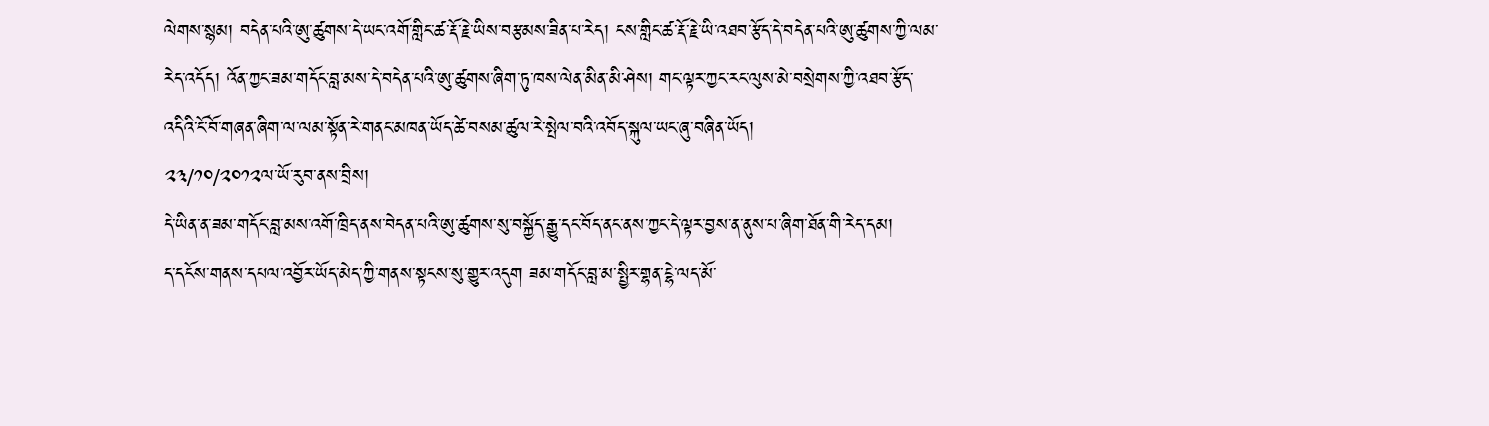ལེགས་སྙམ། བདེན་པའི་ཨུ་ཚུགས་དེ་ཡང་འགོ་གླིང་ཚ་རྡོ་རྗེ་ཡིས་བརྩམས་ཟིན་པ་རེད། ངས་གླིང་ཚ་རྡོ་རྗེ་ཡི་འཐབ་རྩོད་དེ་བདེན་པའི་ཨུ་ཚུགས་ཀྱི་ལམ་རེད་འདོད། འོན་ཀྱང་ཟམ་གདོང་བླ་མས་དེ་བདེན་པའི་ཨུ་ཚུགས་ཞིག་ཏུ་ཁས་ལེན་མིན་མི་ཤེས། གང་ལྟར་ཀྱང་རང་ལུས་མེ་བསྲེགས་ཀྱི་འཐབ་རྩོད་འདིའི་ངོ་བོ་གཞན་ཞིག་ལ་ལམ་སྟོན་རེ་གནང་མཁན་ཡོད་ཚེ་བསམ་ཚུལ་རེ་སྤེལ་བའི་འབོད་སྐུལ་ཡང་ཞུ་བཞིན་ཡོད།
༢༣/༡༠/༢༠༡༢ལ་ཡོ་རུབ་ནས་བྲིས།
དེ་ཡིན་ན་ཟམ་གདོང་བླ་མས་འགོ་ཁྲིད་ནས་བེདན་པའི་ཨུ་ཚུགས་སུ་བསྐྱོད་རྒྱུ་དང་བོད་ནང་ནས་ཀྱང་དེ་ལྟར་བྱས་ན་ནུས་པ་ཞིག་ཐོན་གི་རེད་དམ།
ད་དངོས་གནས་དཔལ་འབྱོར་ཡོད་མེད་ཀྱི་གནས་སྟངས་སུ་གྱུར་འདུག ཟམ་གདོང་བླ་མ་སྤྱིར་གྷན་ངྷེ་ལད་མོ་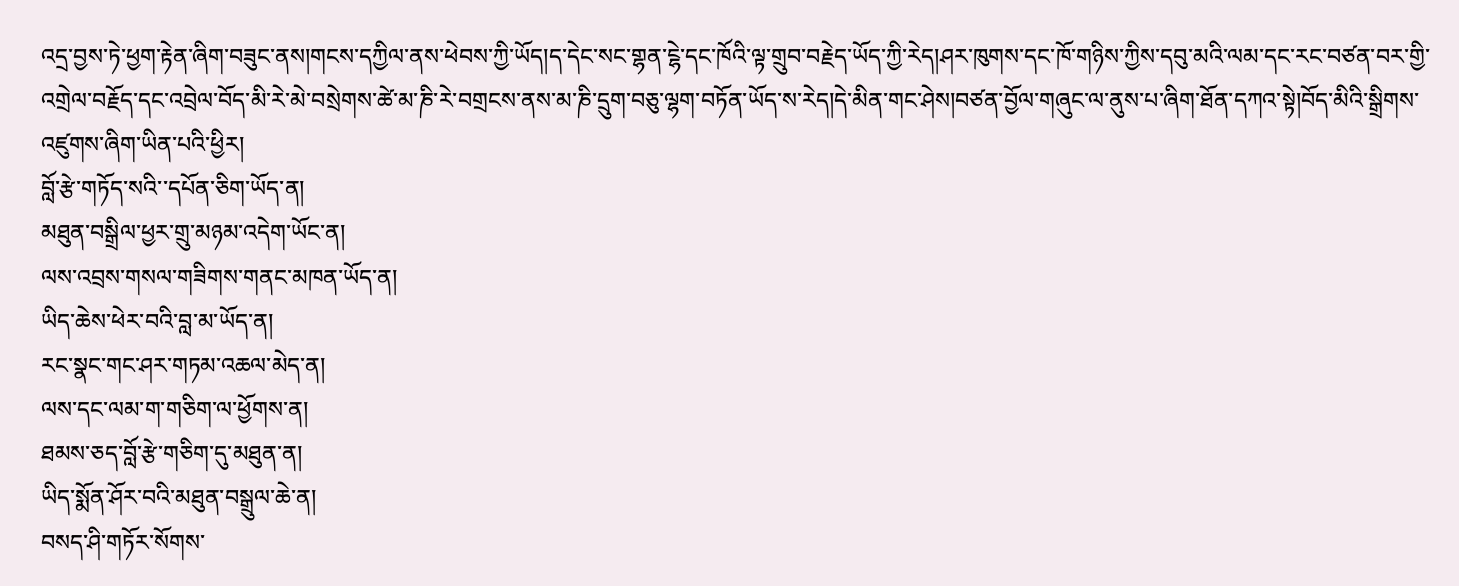འདྲ་བྱས་ཏེ་ཕྱག་རྟེན་ཞིག་བཟུང་ནས།གངས་དཀྱིལ་ནས་ཕེབས་ཀྱི་ཡོད།ད་དེང་སང་གྷན་ངྷེ་དང་ཁོའི་ལྟ་གྲུབ་བརྗེད་ཡོད་ཀྱི་རེད།ཤར་ཁུགས་དང་ཁོ་གཉིས་ཀྱིས་དབུ་མའི་ལམ་དང་རང་བཙན་བར་གྱི་འགྲེལ་བརྗོད་དང་འབྲེལ་བོད་མི་རེ་མེ་བསྲེགས་ཚེ་མ་ཎི་རེ་བགྲངས་ནས་མ་ཎི་དྲུག་བཅུ་ལྷག་བཏོན་ཡོད་ས་རེད།དེ་མིན་གང་ཤེས།བཙན་བྱོལ་གཞུང་ལ་ནུས་པ་ཞིག་ཐོན་དཀའ་སྟེ།བོད་མིའི་སྒྲིགས་འཛུགས་ཞིག་ཡིན་པའི་ཕྱིར།
བློ་རྩེ་གཏོད་སའི་་དཔོན་ཅིག་ཡོད་ན།
མཐུན་བསྒྲིལ་ཕྱར་གྲུ་མཉམ་འདེག་ཡོང་ན།
ལས་འབྲས་གསལ་གཟིགས་གནང་མཁན་ཡོད་ན།
ཡིད་ཆེས་ཕེར་བའི་བླ་མ་ཡོད་ན།
རང་སྣང་གང་ཤར་གཏམ་འཆལ་མེད་ན།
ལས་དང་ལམ་ག་གཅིག་ལ་ཕྱོགས་ན།
ཐམས་ཅད་བློ་རྩེ་གཅིག་དུ་མཐུན་ན།
ཡིད་སྨོན་ཤོར་བའི་མཐུན་བསྒྲུལ་ཆེ་ན།
བསད་ཤི་གཏོར་སོགས་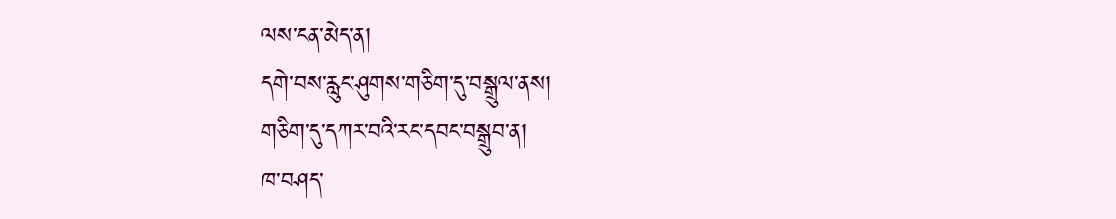ལས་ངན་མེད་ན།
དགེ་བས་རླུང་ཤུགས་གཅིག་དུ་བསྒྲུལ་ནས།
གཅིག་དུ་དཀར་བའི་རང་དབང་བསྒྲུབ་ན།
ཁ་བཤད་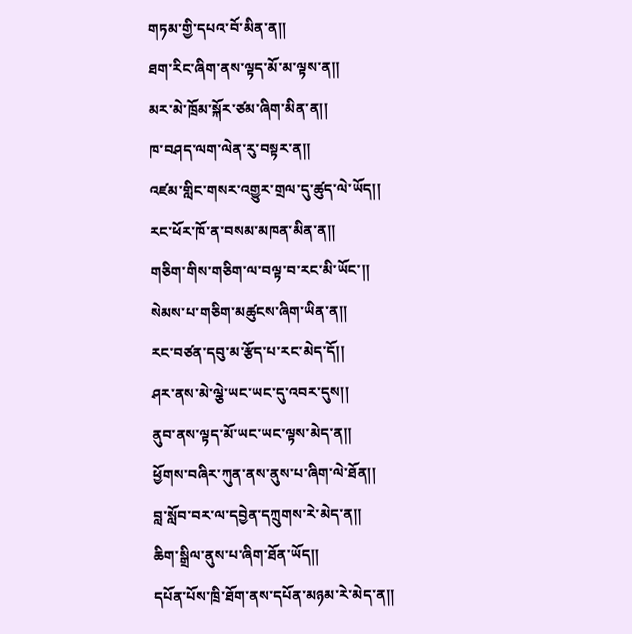གཏམ་གྱི་དཔའ་བོ་མིན་ན།།
ཐག་རིང་ཞིག་ནས་ལྟད་མོ་མ་ལྟས་ན།།
མར་མེ་ཁྲོམ་སྐོར་ཙམ་ཞིག་མིན་ན།།
ཁ་བཤད་ལག་ལེན་རུ་བསྟར་ན།།
འཛམ་གླིང་གསར་འགྱུར་གྲལ་དུ་ཚུད་ལེ་ཡོད།།
རང་ཕོར་ཁོ་ན་བསམ་མཁན་མིན་ན།།
གཅིག་གིས་གཅིག་ལ་བལྟ་བ་རང་མི་ཡོང་།།
སེམས་པ་གཅིག་མཚུངས་ཞིག་ཡིན་ན།།
རང་བཙན་དབུ་མ་རྩོད་པ་རང་མེད་དོ།།
ཤར་ནས་མེ་ལྕེ་ཡང་ཡང་དུ་འབར་དུས།།
ནུབ་ནས་ལྟད་མོ་ཡང་ཡང་ལྟས་མེད་ན།།
ཕྱོགས་བཞིར་ཀུན་ནས་ནུས་པ་ཞིག་ལེ་ཐོན།།
བླ་སློབ་བར་ལ་དབྱེན་དཀྲུགས་རེ་མེད་ན།།
ཆིག་སྒྲིལ་ནུས་པ་ཞིག་ཐོན་ཡོད།།
དཔོན་པོས་ཁྲི་ཐོག་ནས་དཔོན་མཉམ་རེ་མེད་ན།།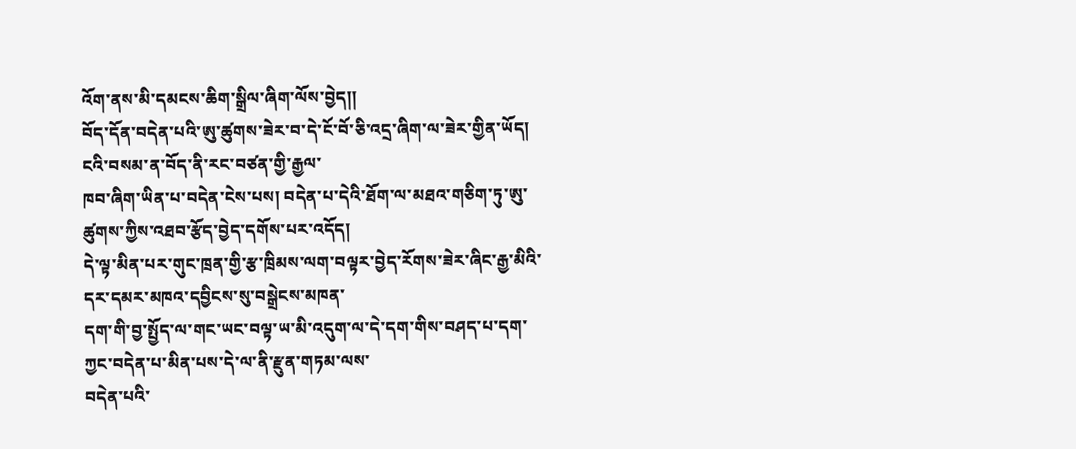འོག་ནས་མི་དམངས་ཆིག་སྒྲིལ་ཞིག་ལོས་བྱེད།།
བོད་དོན་བདེན་པའི་ཨུ་ཚུགས་ཟེར་བ་དེ་ངོ་བོ་ཅི་འདྲ་ཞིག་ལ་ཟེར་གྱིན་ཡོད། ངའི་བསམ་ན་བོད་ནི་རང་བཙན་གྱི་རྒྱལ་
ཁབ་ཞིག་ཡིན་པ་བདེན་ངེས་པས། བདེན་པ་དེའི་ཐོག་ལ་མཐའ་གཅིག་ཏུ་ཨུ་ཚུགས་ཀྱིས་འཐབ་རྩོད་བྱེད་དགོས་པར་འདོད།
དེ་ལྟ་མིན་པར་གུང་ཁྲན་གྱི་རྩ་ཁྲིམས་ལག་བལྟར་བྱེད་རོགས་ཟེར་ཞིང་རྒྱ་མིའི་དར་དམར་མཁའ་དབྱིངས་སུ་བསྒྲེངས་མཁན་
དག་གི་བྱ་སྤྱོད་ལ་གང་ཡང་བལྟ་ཡ་མི་འདུག་ལ་དེ་དག་གིས་བཤད་པ་དག་ཀྱང་བདེན་པ་མིན་པས་དེ་ལ་ནི་རྫུན་གཏམ་ལས་
བདེན་པའི་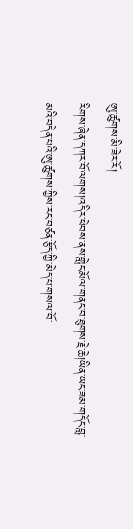ཨུ་ཚུགས་མི་ཟེར་རོ།
རིགས་ཞེན་དཀར་བོ་ལགས།འདིར་ཕེབས་ནས་གླེང་མོལ་གནང་བ་ཐུགས་རྗེ་ཆེ།ཡིན་ཡང་ཟམ་གདོང་བླ་མའི་བདེན་པའི་ཨུ་ཚུགས་ཀྱིས་རང་བཙན་རྩོད་ཀྱི་མེད་པ་གསལ་བོ་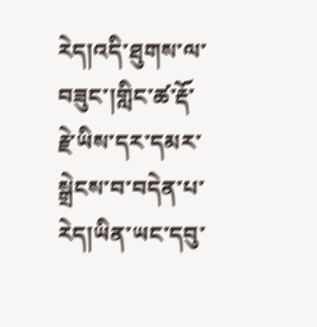རེད།འདི་ཐུགས་ལ་བཟུང་།གླིང་ཚ་རྡོ་རྗེ་ཡིས་དར་དམར་སྒྲེངས་བ་བདེན་པ་རེད།ཡིན་ཡང་དབུ་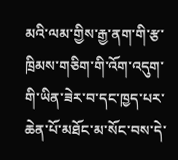མའི་ལམ་གྱིས་རྒྱ་ནག་གི་རྩ་ཁྲིམས་གཅིག་གི་འོག་འདུག་གི་ཡིན་ཟེར་བ་དང་ཁྱད་པར་ཆེན་པོ་མཐོང་མ་སོང་བས་དེ་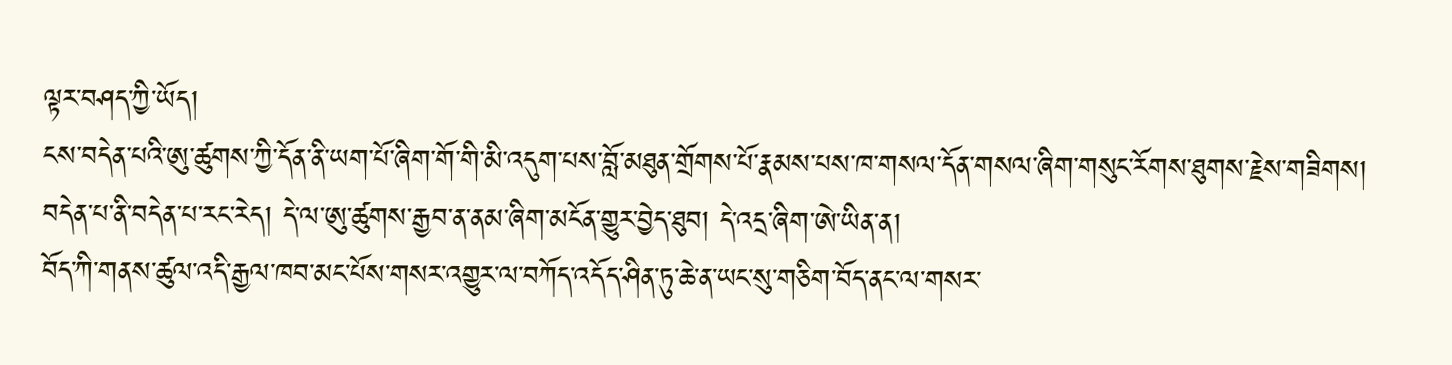ལྟར་བཤད་ཀྱི་ཡོད།
ངས་བདེན་པའི་ཨུ་ཚུགས་ཀྱི་དོན་ནི་ཡག་པོ་ཞིག་གོ་གི་མི་འདུག་པས་བློ་མཐུན་གྲོགས་པོ་རྣམས་པས་ཁ་གསལ་དོན་གསལ་ཞིག་གསུང་རོགས་ཐུགས་རྗེས་གཟིགས།
བདེན་པ་ནི་བདེན་པ་རང་རེད། དེ་ལ་ཨུ་ཚུགས་རྒྱབ་ན་ནམ་ཞིག་མངོན་གྱུར་བྱེད་ཐུབ། དེ་འདྲ་ཞིག་ཨེ་ཡིན་ན།
བོད་ཀི་གནས་ཚུལ་འདི་རྒྱལ་ཁབ་མང་པོས་གསར་འགྱུར་ལ་བཀོད་འདོད་ཤིན་ཏུ་ཆེ་ན་ཡང་སུ་གཅིག་བོད་ནང་ལ་གསར་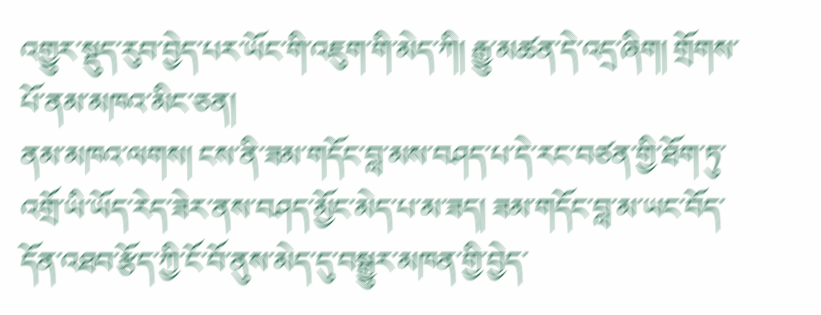འགྱུར་སྡུད་རུབ་བྱེད་པར་ཡོང་གི་འཇུག་གི་མེད་ཀི། རྒྱུ་མཚན་དེ་འདྲ་ཞིག། གྲོགས་པོ་ནམ་མཁའ་མིང་ཅན།
ནམ་མཁའ་ལགས། ངས་ནི་ཟམ་གདོང་བླ་མས་བཤད་པ་དེ་རང་བཙན་གྱི་ཐོག་ཏུ་འགྲོ་ཡི་ཡོད་རེད་ཟེར་ནས་བཤད་མྱོང་མེད་པ་མ་ཟད། ཟམ་གདོང་བླ་མ་ཡང་བོད་དོན་འཐབ་རྩོད་ཀྱི་ངོ་བོ་ནུས་མེད་དུ་བསྒྱུར་མཁན་གྱི་བྱེད་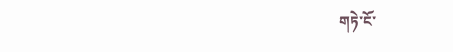གཏེ་ངོ་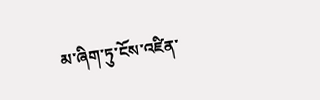མ་ཞིག་ཏུ་ངོས་འཛིན་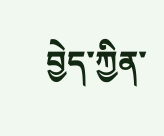བྱེད་ཀྱིན་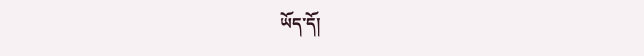ཡོད་དོ།